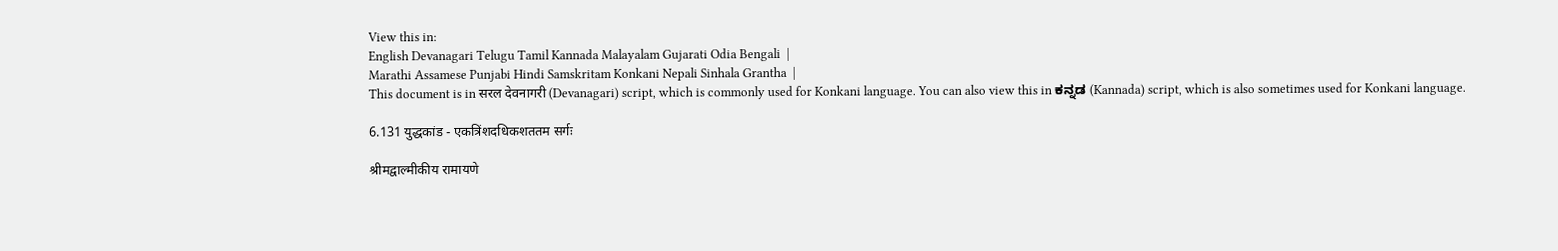View this in:
English Devanagari Telugu Tamil Kannada Malayalam Gujarati Odia Bengali  |
Marathi Assamese Punjabi Hindi Samskritam Konkani Nepali Sinhala Grantha  |
This document is in सरल देवनागरी (Devanagari) script, which is commonly used for Konkani language. You can also view this in ಕನ್ನಡ (Kannada) script, which is also sometimes used for Konkani language.

6.131 युद्धकांड - एकत्रिंशदधिकशततम सर्गः

श्रीमद्वाल्मीकीय रामायणे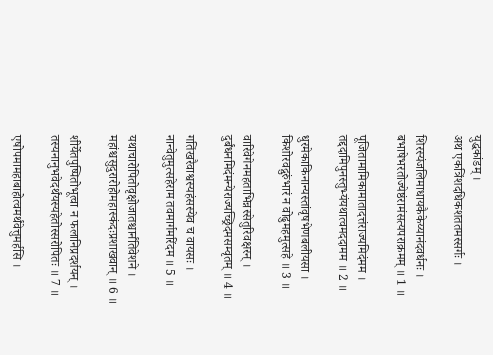युद्धकांडम् ।
अथ एकत्रिंशदधिकशततमस्सर्गः ।

शिरस्यंजलिमाधायकैकेय्यानंदवर्धनः ।
बभाषेभरतोज्येष्ठंरामंसत्यपराक्रमम् ॥ 1 ॥

पूजितामामिकामातादत्तंराज्यमिदंमम ।
तद्ददामिपुनस्तुभ्यंयथात्वमददामम ॥ 2 ॥

धुरमेकाकिनान्यस्तांवृषभेणबलीयसा ।
किशोरवद्गुरुंभारं न वोढुमहमुत्सहे ॥ 3 ॥

वारिवेगेनमहताभिन्नस्सेतुरिवक्षरन् ।
दुर्बंधनमिदंमन्येराज्यच्छ्रिदमसम्वृतम् ॥ 4 ॥

गतिंखरैवाश्वस्यहंसस्येव च वायसः ।
नान्वेतुमुत्सहेराम तवमार्गमरिंदम ॥ 5 ॥

यथाचारोपितोवृक्षोजातश्चार्नंतिवेशने ।
महांश्चसुदुरारोहोमहास्कंदःप्रशाखवान् ॥ 6 ॥

शीर्येतपुष्पितोभूत्वा न फलानिप्रदर्शयन् ।
तस्यनानुभवेदर्थंयस्यहेतोस्सरोपितः ॥ 7 ॥

एषोपमामहाबाहोत्वमर्थंवेत्तुमर्हसि ।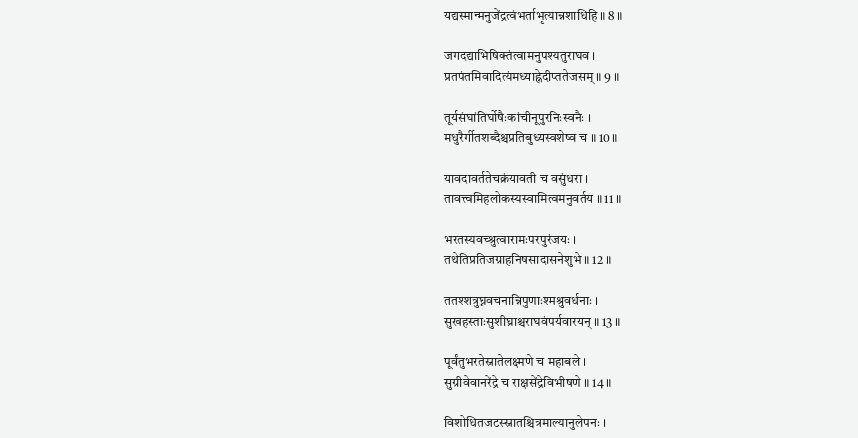यद्यस्मान्मनुजेंद्रत्वंभर्ताभृत्यान्नशाधिहि ॥ 8 ॥

जगदद्याभिषिक्तंत्वामनुपश्यतुराघव ।
प्रतपंतमिवादित्यंमध्याह्नेदीप्ततेजसम् ॥ 9 ॥

तूर्यसंघांतिर्घोषैःकांचीनूपुरनिःस्वनैः ।
मधुरैर्गीतशब्दैश्चप्रतिबुध्यस्वशेष्व च ॥ 10 ॥

यावदावर्ततेचक्रंयावती च वसुंधरा ।
तावत्त्वमिहलोकस्यस्वामित्वमनुवर्तय ॥ 11 ॥

भरतस्यवच्श्रुत्वारामःपरपुरंजयः ।
तथेतिप्रतिजग्राहनिषसादासनेशुभे ॥ 12 ॥

ततश्शत्रुघ्नवचनान्निपुणाःश्मश्रुवर्धनाः ।
सुखहस्ताःसुशीघ्राश्चराघवंपर्यवारयन् ॥ 13 ॥

पूर्वंतुभरतेस्नातेलक्ष्मणे च महाबले ।
सुग्रीवेवानरेंद्रे च राक्षसेंद्रेविभीषणे ॥ 14 ॥

विशोधितजटस्स्नातश्चित्रमाल्यानुलेपनः ।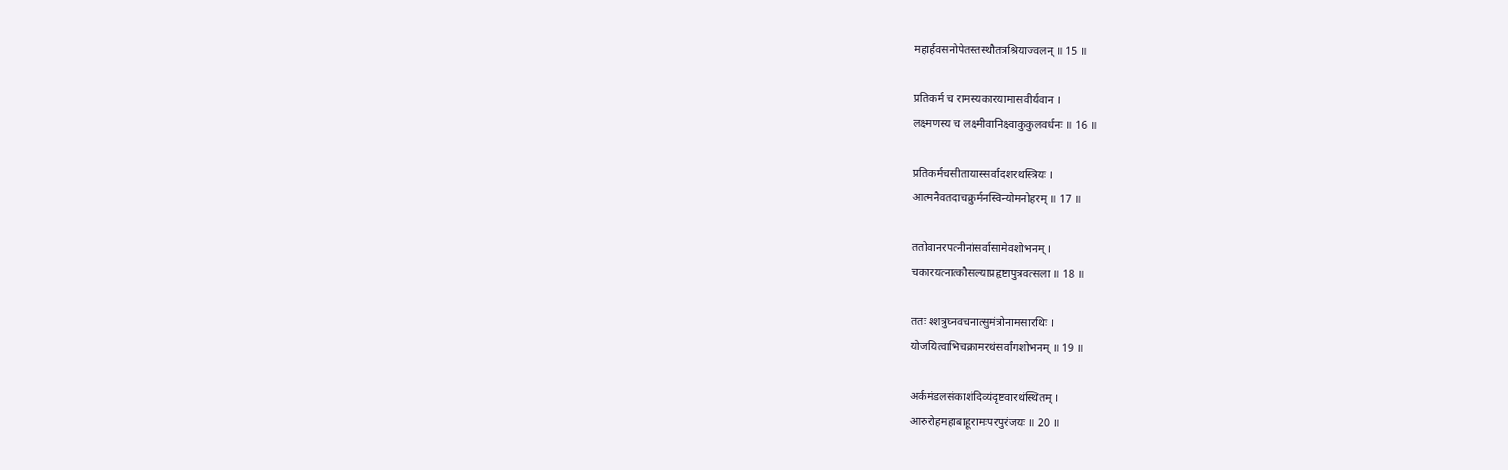महार्हवसनोपेतस्तस्थौतत्रश्रियाज्वलन् ॥ 15 ॥

प्रतिकर्म च रामस्यकारयामासवीर्यवान ।
लक्ष्मणस्य च लक्ष्मीवानिक्ष्वाकुकुलवर्धनः ॥ 16 ॥

प्रतिकर्मचसीतायास्सर्वादशरथस्त्रियः ।
आत्मनैवतदाचक्रुर्मनस्विन्योमनोहरम् ॥ 17 ॥

ततोवानरपत्नीनांसर्वासामेवशोभनम् ।
चकारयत्नात्कौसल्याप्रहृष्टापुत्रवत्सला ॥ 18 ॥

ततः श्शत्रुघ्नवचनात्सुमंत्रोनामसारथिः ।
योजयित्वाभिचक्रामरथंसर्वांगशोभनम् ॥ 19 ॥

अर्कमंडलसंकाशंदिव्यंदृष्टवारथंस्थितम् ।
आरुरोहमहाबाहूरामःपरपुरंजयः ॥ 20 ॥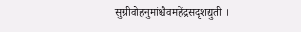सुग्रीवोहनुमांश्चैवमहेंद्रसदृशद्युती ।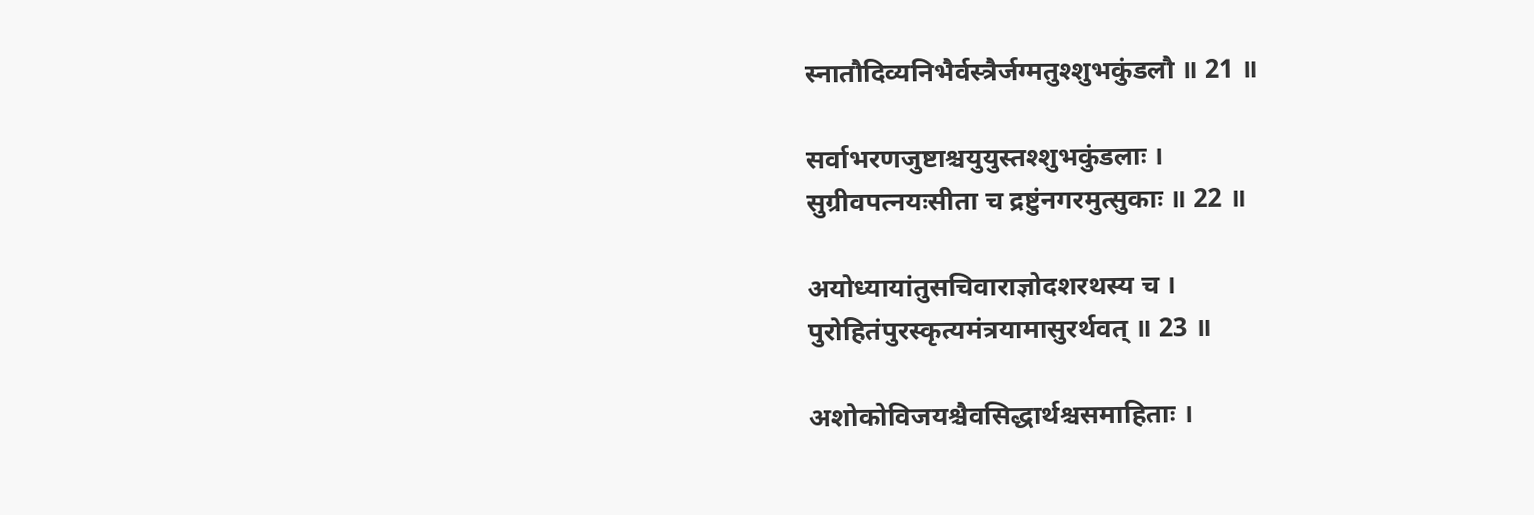स्नातौदिव्यनिभैर्वस्त्रैर्जग्मतुश्शुभकुंडलौ ॥ 21 ॥

सर्वाभरणजुष्टाश्चयुयुस्तश्शुभकुंडलाः ।
सुग्रीवपत्नयःसीता च द्रष्टुंनगरमुत्सुकाः ॥ 22 ॥

अयोध्यायांतुसचिवाराज्ञोदशरथस्य च ।
पुरोहितंपुरस्कृत्यमंत्रयामासुरर्थवत् ॥ 23 ॥

अशोकोविजयश्चैवसिद्धार्थश्चसमाहिताः ।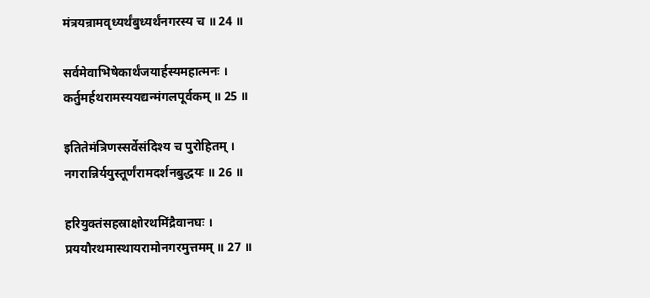मंत्रयन्रामवृध्यर्थंबुध्यर्थंनगरस्य च ॥ 24 ॥

सर्वमेवाभिषेकार्थंजयार्हस्यमहात्मनः ।
कर्तुमर्हथरामस्ययद्यन्मंगलपूर्वकम् ॥ 25 ॥

इतितेमंत्रिणस्सर्वेसंदिश्य च पुरोहितम् ।
नगरान्निर्ययुस्तूर्णंरामदर्शनबुद्धयः ॥ 26 ॥

हरियुक्तंसहस्राक्षोरथमिंद्रैवानघः ।
प्रययौरथमास्थायरामोनगरमुत्तमम् ॥ 27 ॥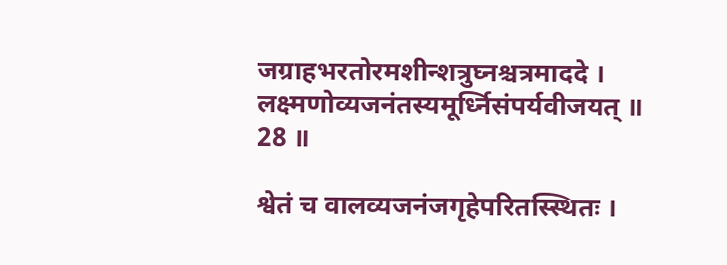जग्राहभरतोरमशीन्शत्रुघ्नश्चत्रमाददे ।
लक्ष्मणोव्यजनंतस्यमूर्ध्निसंपर्यवीजयत् ॥ 28 ॥

श्वेतं च वालव्यजनंजगृहेपरितस्स्थितः ।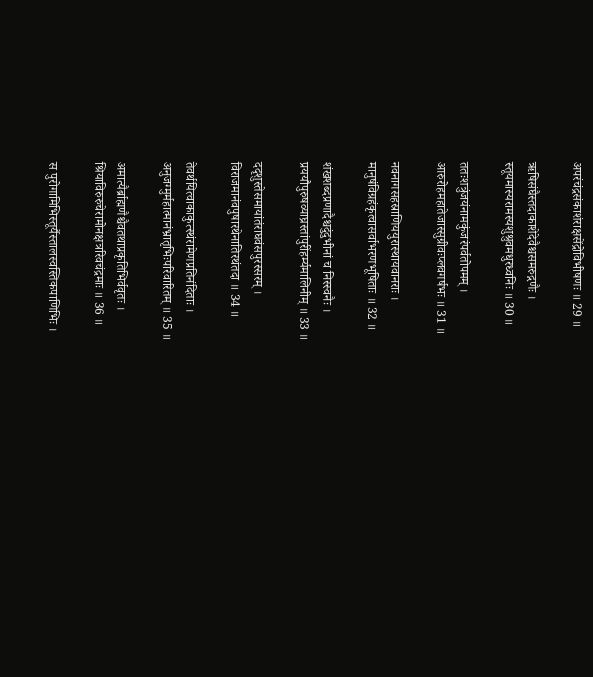अपरंचंद्रसंकाशंराक्षसेंद्रोविभीषणः ॥ 29 ॥

ऋषिसंघैस्तदाकाशेदेवैश्चसमरुद्गणैः ।
स्तूयमास्यरामस्यशुश्रुवमधुरध्वनिः ॥ 30 ॥

ततःशत्रुंजयंनामकुंजरंपर्वतोपमम् ।
आरुरोहमहातेजास्सुग्रीवःप्लवगर्षभः ॥ 31 ॥

नवनागसहस्राणिययुरास्थायवानराः ।
मानुषंविग्रहंकृत्वासर्वाभरणभूषिताः ॥ 32 ॥

शंखशब्दप्रणादैश्चदुंदुभीनां च निस्स्वनैः ।
प्रययौपुरुषव्याघ्रस्तांपुरींहर्म्यमालिनीम् ॥ 33 ॥

ददृशुस्तेसमायांतंराघवंसपुरस्सरम् ।
विराजमानंवपुषारथेनातिरथंतदा ॥ 34 ॥

तेवर्थयित्वाकाकुत्स्थंरामेणप्रतिनंदिताः ।
अनुजग्मुर्महात्मानंभ्रातृभिःपरिवारितम् ॥ 35 ॥

अमात्यैर्ब्राह्मणैश्चैवतथाप्रकृतिभिर्ववृतः ।
श्रियाविरुरुचेरामोनक्षत्ररिवचंद्रमाः ॥ 36 ॥

स पुरोगामिभिस्तूर्यैस्तालस्वस्तिकपाणिभिः ।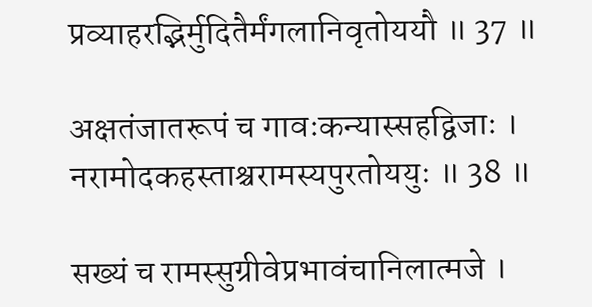प्रव्याहरद्भिर्मुदितैर्मंगलानिवृतोययौ ॥ 37 ॥

अक्षतंजातरूपं च गावःकन्यास्सहद्विजाः ।
नरामोदकहस्ताश्चरामस्यपुरतोययुः ॥ 38 ॥

सख्यं च रामस्सुग्रीवेप्रभावंचानिलात्मजे ।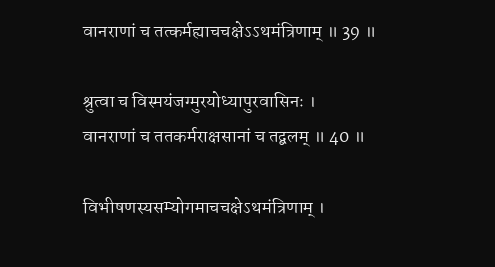वानराणां च तत्कर्मह्याचचक्षेऽऽथमंत्रिणाम् ॥ 39 ॥

श्रुत्वा च विस्मयंजग्मुरयोध्यापुरवासिनः ।
वानराणां च ततकर्मराक्षसानां च तद्बलम् ॥ 40 ॥

विभीषणस्यसम्योगमाचचक्षेऽथमंत्रिणाम् ।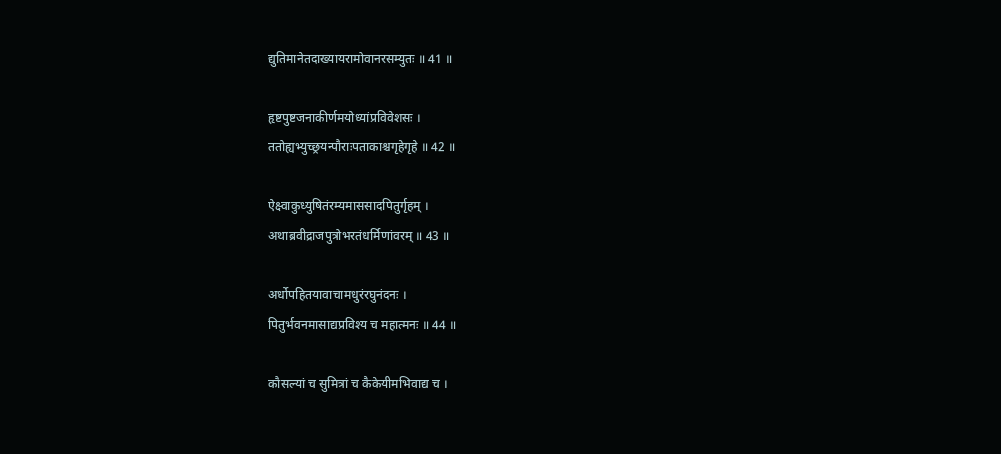द्युतिमानेतदाख्यायरामोवानरसम्युतः ॥ 41 ॥

हृष्टपुष्टजनाकीर्णमयोध्यांप्रविवेशसः ।
ततोह्यभ्युच्छ्रयन्पौराःपताकाश्चगृहेगृहे ॥ 42 ॥

ऐक्ष्वाकुध्युषितंरम्यमाससादपितुर्गृहम् ।
अथाब्रवीद्राजपुत्रोभरतंधर्मिणांवरम् ॥ 43 ॥

अर्धोपहितयावाचामधुरंरघुनंदनः ।
पितुर्भवनमासाद्यप्रविश्य च महात्मनः ॥ 44 ॥

कौसल्यां च सुमित्रां च कैकेयीमभिवाद्य च ।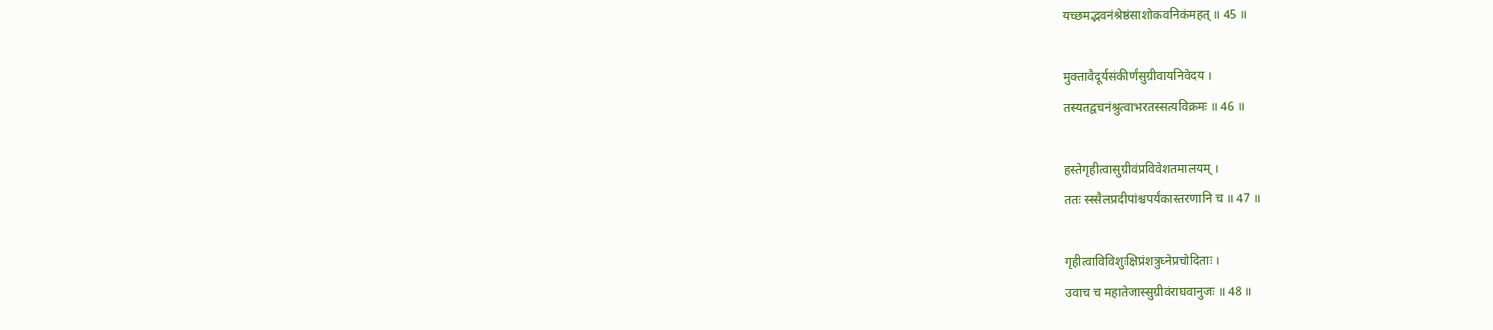यच्छमद्भवनंश्रेष्ठंसाशोकवनिकंमहत् ॥ 45 ॥

मुक्तावैदूर्यसंकीर्णंसुग्रीवायनिवेदय ।
तस्यतद्वचनंश्रुत्वाभरतस्सत्यविक्रमः ॥ 46 ॥

हस्तेगृहीत्वासुग्रीवंप्रविवेशतमालयम् ।
ततः स्स्सैलप्रदीपांश्चपर्यंकास्तरणानि च ॥ 47 ॥

गृहीत्वाविविशुःक्षिप्रंशत्रुघ्नेप्रचोदिताः ।
उवाच च महातेजास्सुग्रीवंराघवानुजः ॥ 48 ॥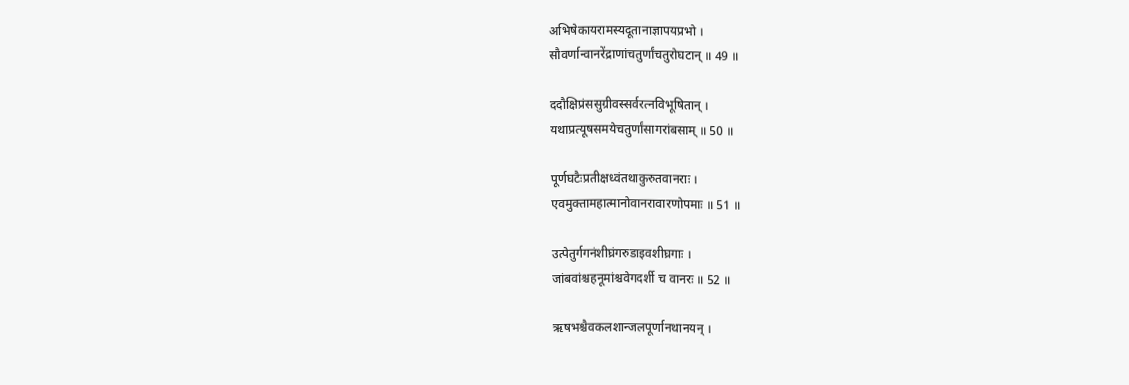अभिषेकायरामस्यदूतानाज्ञापयप्रभो ।
सौवर्णान्वानरेंद्राणांचतुर्णांचतुरोघटान् ॥ 49 ॥

ददौक्षिप्रंससुग्रीवस्सर्वरत्नविभूषितान् ।
यथाप्रत्यूषसमयेचतुर्णांसागरांबसाम् ॥ 50 ॥

पूर्णघटैःप्रतीक्षध्वंतथाकुरुतवानराः ।
एवमुक्तामहात्मानोवानरावारणोपमाः ॥ 51 ॥

उत्पेतुर्गगनंशीघ्रंगरुडाइवशीघ्रगाः ।
जांबवांश्चहनूमांश्चवेगदर्शी च वानरः ॥ 52 ॥

ऋषभश्चैवकलशान्जलपूर्णानथानयन् ।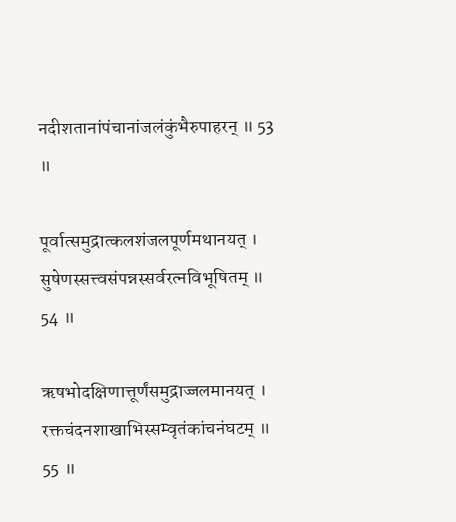नदीशतानांपंचानांजलंकुंभैरुपाहरन् ॥ 53 ॥

पूर्वात्समुद्रात्कलशंजलपूर्णमथानयत् ।
सुषेणस्सत्त्वसंपन्नस्सर्वरत्नविभूषितम् ॥ 54 ॥

ऋषभोदक्षिणात्तूर्णंसमुद्राज्जलमानयत् ।
रक्तचंदनशाखाभिस्सम्वृतंकांचनंघटम् ॥ 55 ॥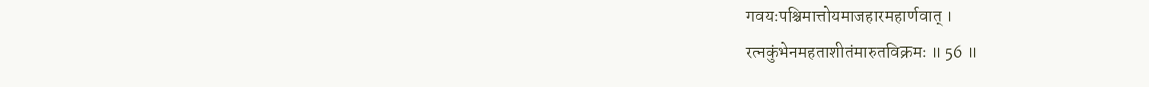गवयःपश्चिमात्तोयमाजहारमहार्णवात् ।
रत्नकुंभेनमहताशीतंमारुतविक्रमः ॥ 56 ॥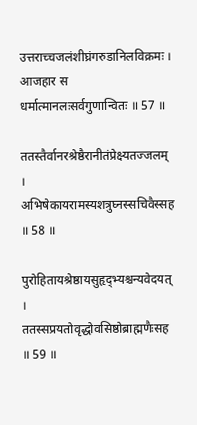उत्तराच्चजलंशीघ्रंगरुडानिलविक्रमः ।
आजहार स धर्मात्मानलःसर्वगुणान्वितः ॥ 57 ॥

ततस्तैर्वानरश्रेष्ठैरानीतंप्रेक्ष्यतज्जलम् ।
अभिषेकायरामस्यशत्रुघ्नस्सचिवैस्सह ॥ 58 ॥

पुरोहितायश्रेष्ठायसुहृद्भ्यश्चन्यवेदयत् ।
ततस्सप्रयतोवृद्धोवसिष्ठोब्राह्मणैःसह ॥ 59 ॥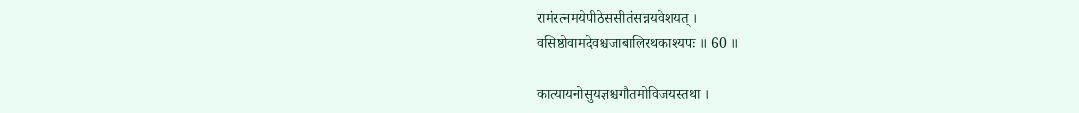रामंरत्नमयेपीठेससीतंसन्नयवेशयत् ।
वसिष्ठोवामदेवश्चजाबालिरथकाश्यपः ॥ 60 ॥

कात्यायनोसुयज्ञश्चगौतमोविजयस्तथा ।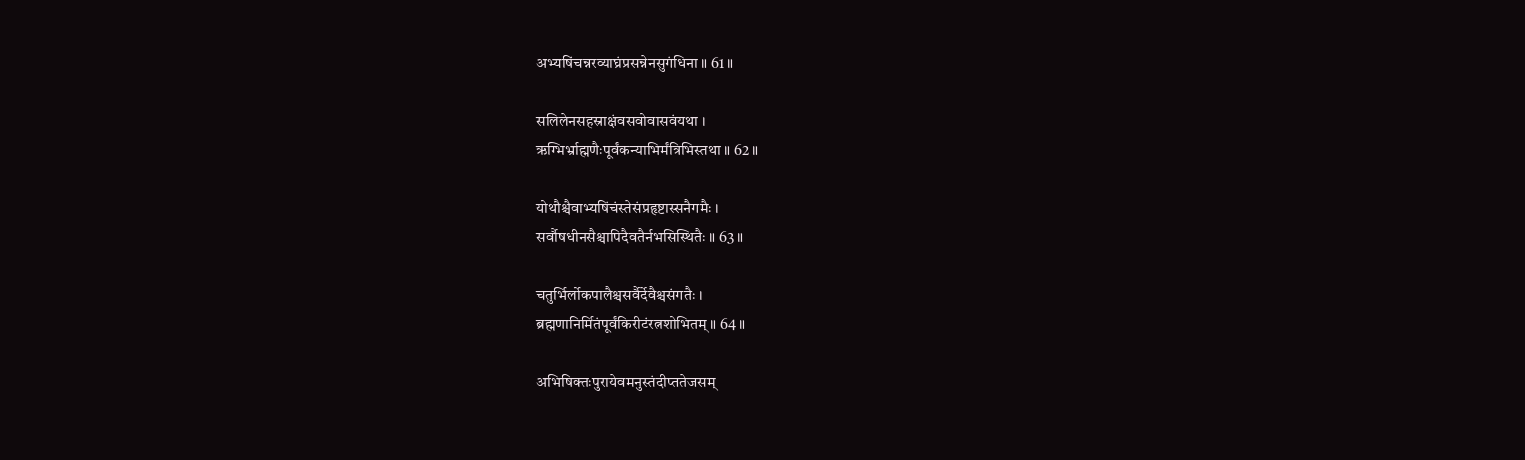अभ्यषिंचन्नरव्याघ्रंप्रसन्नेनसुगंधिना ॥ 61 ॥

सलिलेनसहस्राक्षंवसवोवासवंयथा ।
ऋग्भिर्भ्राह्मणैःपूर्वंकन्याभिर्मंत्रिभिस्तथा ॥ 62 ॥

योथौश्चैवाभ्यषिंचंस्तेसंप्रहृष्टास्सनैगमैः ।
सर्वौषधीनसैश्चापिदैवतैर्नभसिस्थितैः ॥ 63 ॥

चतुर्भिर्लोकपालैश्चसर्वैर्देवैश्चसंगतैः ।
ब्रह्मणानिर्मितंपूर्वंकिरीटंरत्नशोभितम् ॥ 64 ॥

अभिषिक्तःपुरायेवमनुस्तंदीप्ततेजसम्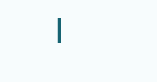।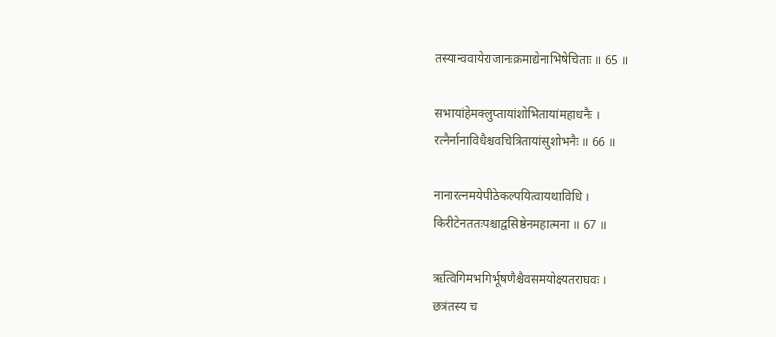तस्यान्ववायेराजानःक्रमाद्येनाभिषेचिताः ॥ 65 ॥

सभायांहेमक्लुप्तायांशोभितायांमहाधनैः ।
रत्नैर्नानाविधैश्चवचित्रितायांसुशोभनैः ॥ 66 ॥

नानारत्नमयेपीठेकल्पयित्वायथाविधि ।
किरीटेनततःपश्चाद्वसिष्ठेनमहात्मना ॥ 67 ॥

ऋत्विगिमभगिर्भूषणैश्चैवसमयोक्ष्यतराघवः ।
छत्रंतस्य च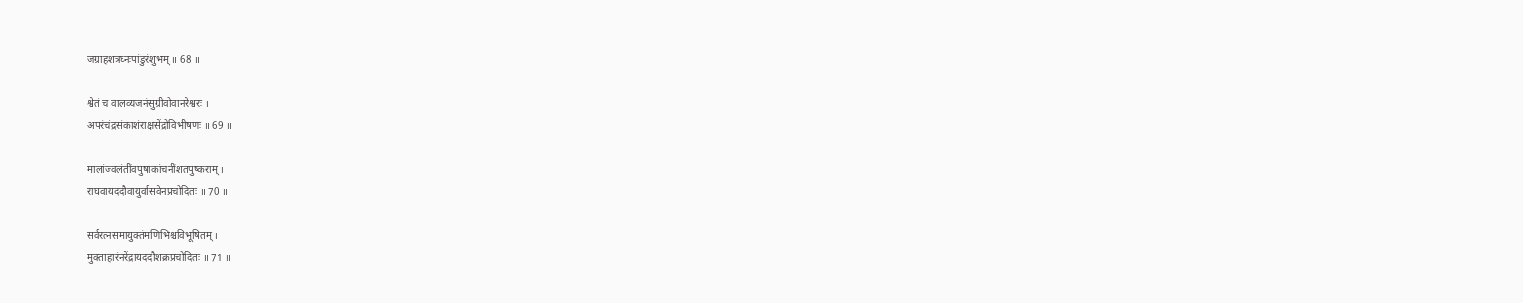जग्राहशत्रघ्नःपांडुरंशुभम् ॥ 68 ॥

श्वेतं च वालव्यजनंसुग्रीवोवानरेश्वरः ।
अपरंचंद्रसंकाशंराक्षसेंद्रोविभीषणः ॥ 69 ॥

मालांज्वलंतींवपुषाकांचनींशतपुष्कराम् ।
राघवायददौवायुर्वासवेनप्रचोदितः ॥ 70 ॥

सर्वरत्नसमायुक्तंमणिभिश्चविभूषितम् ।
मुक्ताहारंनरेंद्रायददौशक्रप्रचोदितः ॥ 71 ॥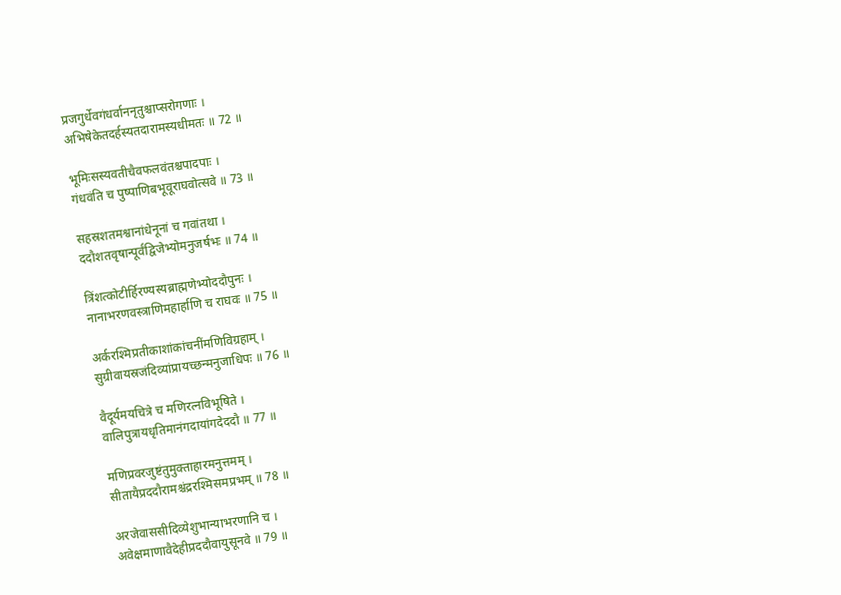प्रजगुर्धेवगंधर्वाननृतुश्चाप्सरोगणाः ।
अभिषेकेतदर्हस्यतदारामस्यधीमतः ॥ 72 ॥

भूमिःसस्यवतीचैवफलवंतश्चपादपाः ।
गंधवंति च पुष्पाणिबभूवूराघवोत्सवे ॥ 73 ॥

सहस्रशतमश्वानांधेनूनां च गवांतथा ।
ददौशतवृषान्पूर्वंद्विजेभ्योमनुजर्षभः ॥ 74 ॥

त्रिंशत्कोटीर्हिरण्यस्यब्राह्मणेभ्योददौपुनः ।
नानाभरणवस्त्राणिमहार्हाणि च राघवः ॥ 75 ॥

अर्करश्मिप्रतीकाशांकांचनींमणिविग्रहाम् ।
सुग्रीवायस्रजंदिव्यांप्रायच्छन्मनुजाधिपः ॥ 76 ॥

वैदूर्यमयचित्रे च मणिरत्नविभूषिते ।
वालिपुत्रायधृतिमानंगदायांगदेददौ ॥ 77 ॥

मणिप्रवरजुष्टंतुमुक्ताहारमनुत्तमम् ।
सीतायैप्रददौरामश्चंद्ररश्मिसमप्रभम् ॥ 78 ॥

अरजेवाससीदिव्येशुभान्याभरणानि च ।
अवेक्षमाणावैदेहीप्रददौवायुसूनवे ॥ 79 ॥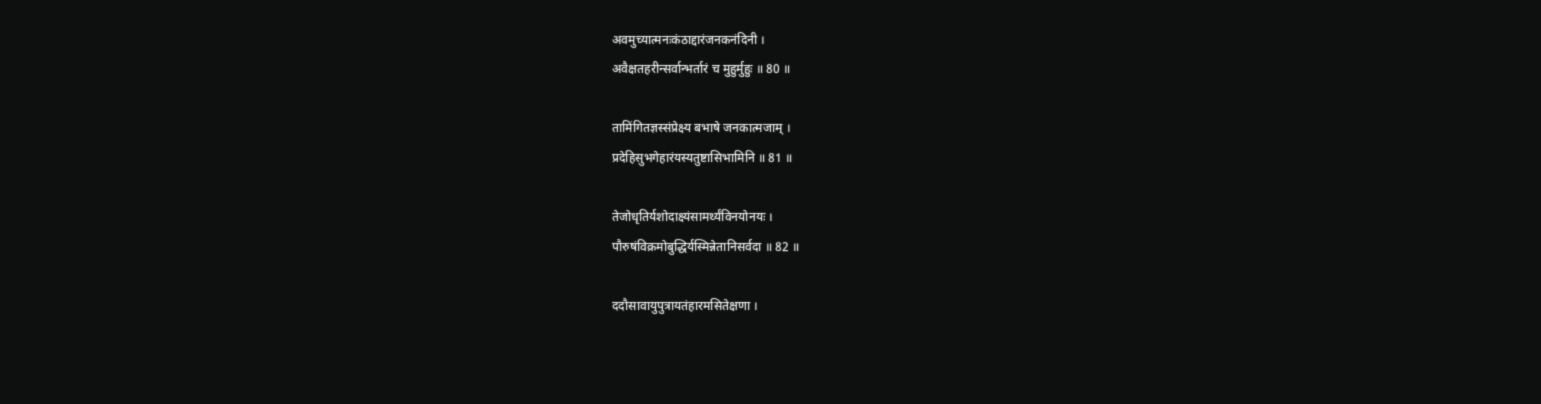अवमुच्यात्मनःकंठाद्दारंजनकनंदिनी ।
अवैक्षतहरीन्सर्वान्भर्तारं च मुहुर्मुहुः ॥ 80 ॥

तामिंगितज्ञस्संप्रेक्ष्य बभाषे जनकात्मजाम् ।
प्रदेहिसुभगेहारंयस्यतुष्टासिभामिनि ॥ 81 ॥

तेजोधृतिर्यशोदाक्ष्यंसामर्थ्यंविनयोनयः ।
पौरुषंविक्रमोबुद्धिर्यस्मिन्नेतानिसर्वदा ॥ 82 ॥

ददौसावायुपुत्रायतंहारमसितेक्षणा ।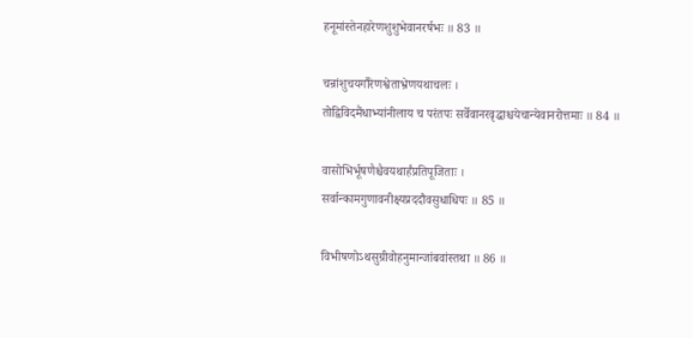हनूमांस्तेनहारेणशुशुभेवानरर्षभः ॥ 83 ॥

चन्रांशुचयगौरेणश्वेताभ्रेणयथाचलः ।
तोद्विविदमैंधाभ्यांनीलाय च परंतपः सर्वेवानरवृद्धाश्चयेचान्येवानरोत्तमाः ॥ 84 ॥

वासोभिर्भूषणैश्चैवयथार्हंप्रतिपूजिताः ।
सर्वान्कामगुणावनीक्ष्यप्रददौवसुधाधिपः ॥ 85 ॥

विभीषणोऽथसुग्रीवोहनुमान्जांबवांस्तथा ॥ 86 ॥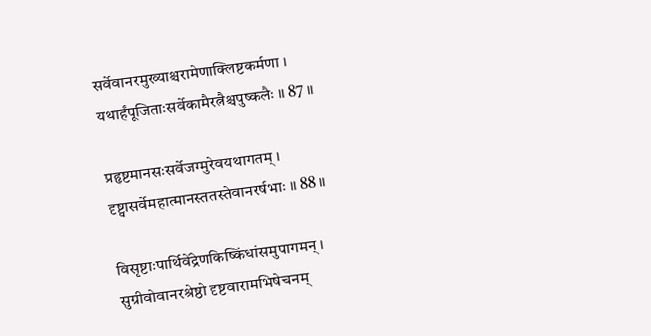सर्वेवानरमुख्याश्चरामेणाक्लिष्टकर्मणा ।
यथार्हंपूजिताःसर्वेकामैरत्नैश्चपुष्कलैः ॥ 87 ॥

प्रहृष्टमानसःसर्वेजग्मुरेवयथागतम् ।
दृष्ट्वासर्वेमहात्मानस्ततस्तेवानरर्षभाः ॥ 88 ॥

विसृष्टाःपार्थिवेंद्रेणकिष्किंधांसमुपागमन् ।
सुग्रीवोवानरश्रेष्ठो दृष्टवारामभिषेचनम्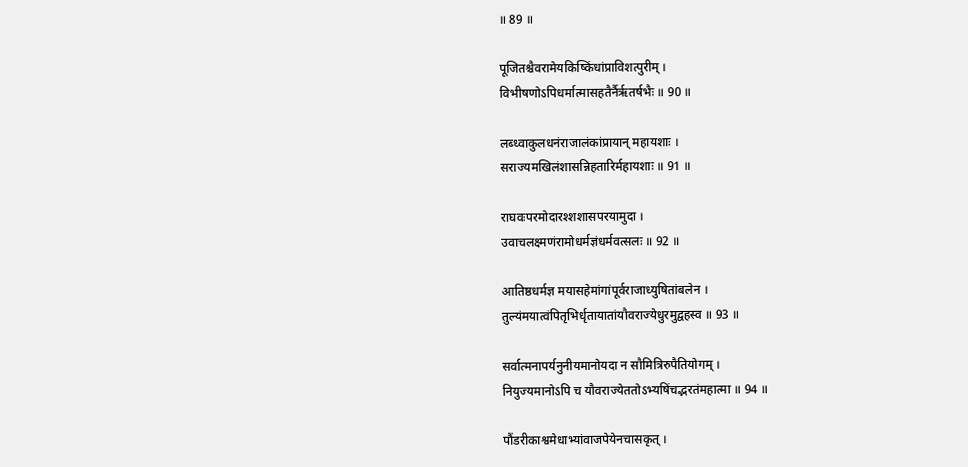॥ 89 ॥

पूजितश्चैवरामेयकिष्किंधांप्राविशत्पुरीम् ।
विभीषणोऽपिधर्मात्मासहतैर्नैरृतर्षभैः ॥ 90 ॥

लब्ध्वाकुलधनंराजालंकांप्रायान् महायशाः ।
सराज्यमखिलंशासन्निहतारिर्महायशाः ॥ 91 ॥

राघवःपरमोदारश्शशासपरयामुदा ।
उवाचलक्ष्मणंरामोधर्मज्ञंधर्मवत्सलः ॥ 92 ॥

आतिष्ठधर्मज्ञ मयासहेमांगांपूर्वराजाध्युषितांबलेन ।
तुल्यंमयात्वंपितृभिर्धृतायातांयौवराज्येधुरमुद्वहस्व ॥ 93 ॥

सर्वात्मनापर्यनुनीयमानोयदा न सौमित्रिरुपैतियोगम् ।
नियुज्यमानोऽपि च यौवराज्येततोऽभ्यषिंचद्भरतंमहात्मा ॥ 94 ॥

पौंडरीकाश्वमेधाभ्यांवाजपेयेनचासकृत् ।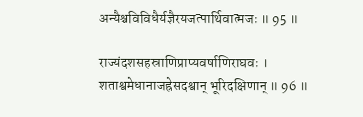अन्यैश्चविविधैर्यज्ञैरयजत्पार्थिवात्मजः ॥ 95 ॥

राज्यंदशसहस्राणिप्राप्यवर्षाणिराघवः ।
शताश्वमेधानाजह्रेसदश्वान् भूरिदक्षिणान् ॥ 96 ॥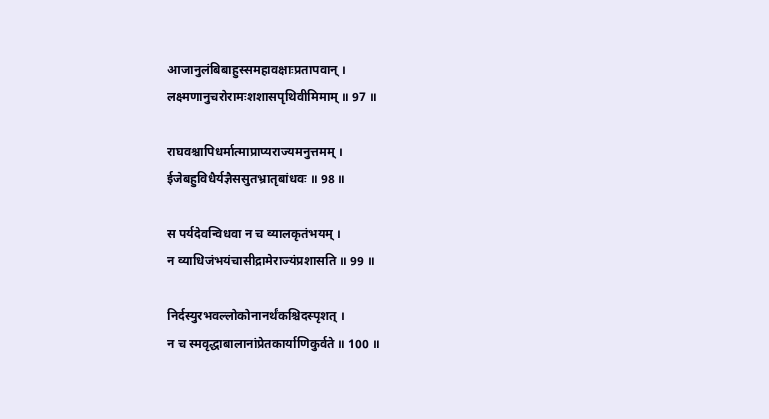आजानुलंबिबाहुस्समहावक्षाःप्रतापवान् ।
लक्ष्मणानुचरोरामःशशासपृथिवीमिमाम् ॥ 97 ॥

राघवश्चापिधर्मात्माप्राप्यराज्यमनुत्तमम् ।
ईजेबहुविधैर्यज्ञैससुतभ्रातृबांधवः ॥ 98 ॥

स पर्यदेवन्विधवा न च व्यालकृतंभयम् ।
न व्याधिजंभयंचासीद्रामेराज्यंप्रशासति ॥ 99 ॥

निर्दस्युरभवल्लोकोनानर्थंकश्चिदस्पृशत् ।
न च स्मवृद्धाबालानांप्रेतकार्याणिकुर्वते ॥ 100 ॥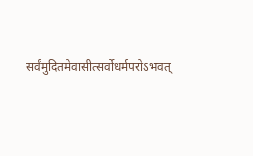सर्वंमुदितमेवासीत्सर्वोधर्मपरोऽभवत्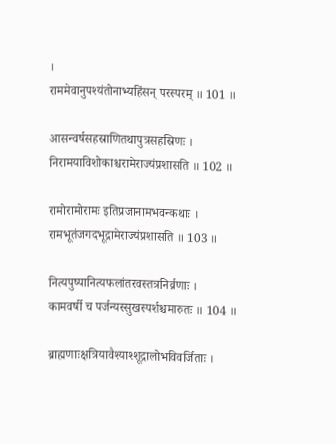।
राममेवानुपश्यंतोनाभ्यहिंसन् परस्परम् ॥ 101 ॥

आसन्वर्षसहस्राणितथापुत्रसहस्रिणः ।
निरामयाविशोकाश्चरामेराज्यंप्रशासति ॥ 102 ॥

रामोरामोरामः इतिप्रजानामभवन्कथाः ।
रामभूतंजगदभूद्रामेराज्यंप्रशासति ॥ 103 ॥

नित्यपुष्पानित्यफलांतरवस्तत्रनिर्व्रणाः ।
कामवर्षी च पर्जन्यस्सुखस्पर्शश्चमारुतः ॥ 104 ॥

ब्राह्मणाःक्षत्रियावैश्याश्शूद्रालोभविवर्जिताः ।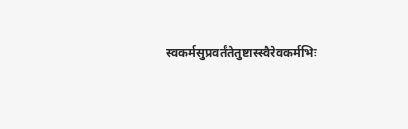स्वकर्मसुप्रवर्तंतेतुष्टास्स्वैरेवकर्मभिः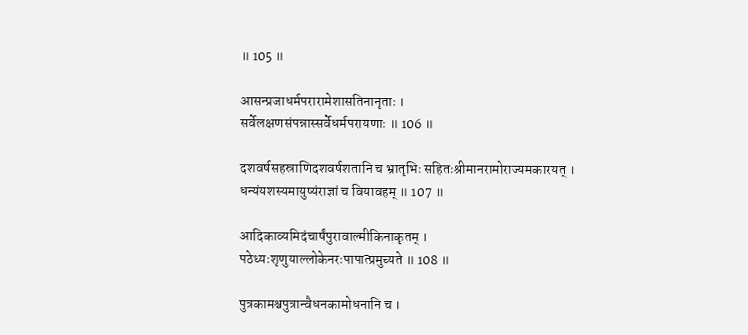॥ 105 ॥

आसन्प्रजाधर्मपरारामेशासतिनानृताः ।
सर्वेलक्षणसंपन्नास्सर्वेधर्मपरायणाः ॥ 106 ॥

दशवर्षसहस्राणिदशवर्षशतानि च भ्रातृभिः सहितःश्रीमानरामोराज्यमकारयत् ।
धन्यंयशस्यमायुष्यंराज्ञां च वियावहम् ॥ 107 ॥

आदिकाव्यमिदंचार्षंपुरावाल्मीकिनाकृतम् ।
पठेध्यःशृणुयाल्लोकेनरःपापात्प्रमुच्यते ॥ 108 ॥

पुत्रकामश्चपुत्रान्वैधनकामोधनानि च ।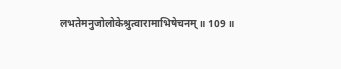लभतेमनुजोलोकेश्रुत्वारामाभिषेचनम् ॥ 109 ॥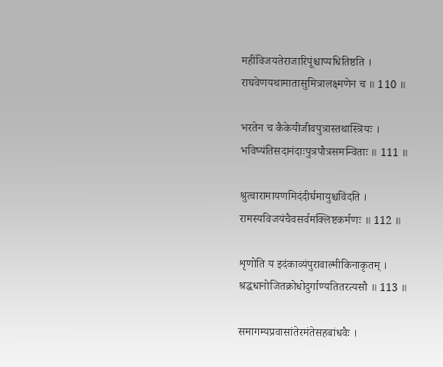महींविजयतेराजारिपूंश्चाप्यधितिष्ठति ।
राघवेणयथामातासुमित्रालक्ष्मणेन च ॥ 110 ॥

भरतेन च कैकेयीजीवपुत्रास्तथास्त्रियः ।
भविष्यंतिसदानंदाःपुत्रपौत्रसमन्विताः ॥ 111 ॥

श्रुत्वारामायणमिदंदीर्घमायुश्चविंदति ।
रामस्यविजयंचैवसर्वमक्लिष्टकर्मणः ॥ 112 ॥

शृणोति य इदंकाव्यंपुरावाल्मीकिनाकृतम् ।
श्रद्धधानोजितक्रोधोदुर्गाण्यतितरत्यसौ ॥ 113 ॥

समागम्यप्रवासांतेरमंतेसहबांधवैः ।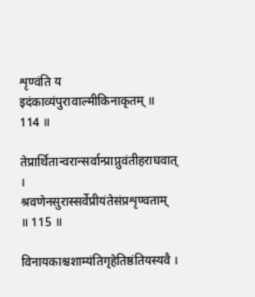शृण्वंति य इदंकाव्यंपुरावाल्मीकिनाकृतम् ॥ 114 ॥

तेप्रार्थितान्वरान्सर्वान्प्राप्नुवंतीहराघवात् ।
श्रवणेनसुरास्सर्वेप्रीयंतेसंप्रशृण्वताम् ॥ 115 ॥

विनायकाश्चशाम्यंतिगृहेतिष्ठंतियस्यवै ।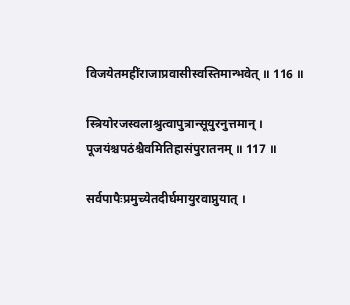विजयेतमहींराजाप्रवासीस्वस्तिमान्भवेत् ॥ 116 ॥

स्त्रियोरजस्वलाश्रुत्वापुत्रान्सूयुरनुत्तमान् ।
पूजयंश्चपठंश्चैवमितिहासंपुरातनम् ॥ 117 ॥

सर्वपापैःप्रमुच्येतदीर्घमायुरवाप्नुयात् ।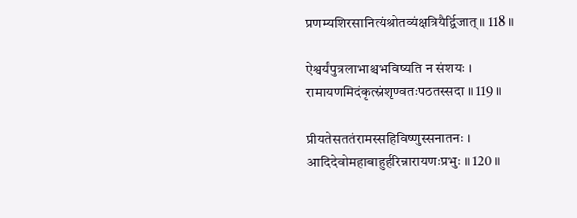प्रणम्यशिरसानित्यंश्रोतव्यंक्षत्रियैर्द्विजात् ॥ 118 ॥

ऐश्वर्यंपुत्रलाभाश्चभविष्यति न संशयः ।
रामायणमिदंकृत्स्नंशृण्वतःपठतस्सदा ॥ 119 ॥

प्रीयतेसततंरामस्सहिविष्णुस्सनातनः ।
आदिदेवोमहाबाहुर्हरिन्नारायणःप्रभुः ॥ 120 ॥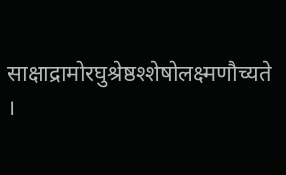साक्षाद्रामोरघुश्रेष्ठश्शेषोलक्ष्मणौच्यते ।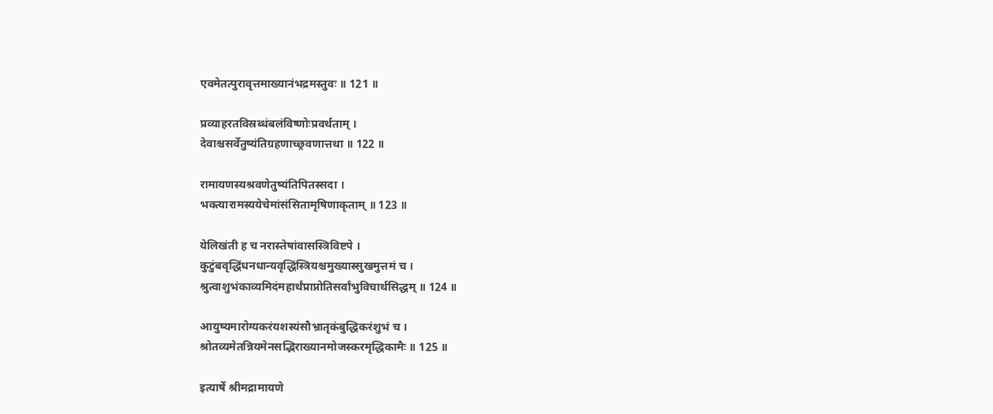एवमेतत्पुरावृत्तमाख्यानंभद्रमस्तुवः ॥ 121 ॥

प्रव्याहरतविस्रब्धंबलंविष्णोःप्रवर्थताम् ।
देवाश्चसर्वेतुष्यंतिग्रहणाच्छ्रवणात्तथा ॥ 122 ॥

रामायणस्यश्रवणेतुष्यंतिपितस्सदा ।
भक्त्यारामस्ययेचेमांसंसितामृषिणाकृताम् ॥ 123 ॥

येलिखंती ह च नरास्तेषांवासस्त्रिविष्टपे ।
कुटुंबवृद्धिंधनधान्यवृद्धिंस्त्रियश्चमुख्यास्सुखमुत्तमं च ।
श्रुत्वाशुभंकाव्यमिदंमहार्थंप्राप्नोतिसर्वांभुविचार्थसिद्धम् ॥ 124 ॥

आयुष्यमारोग्यकरंयशस्यंसौभ्रातृकंबुद्धिकरंशुभं च ।
श्रोतव्यमेतन्नियमेनसद्भिराख्यानमोजस्करमृद्धिकामैः ॥ 125 ॥

इत्यार्षे श्रीमद्रामायणे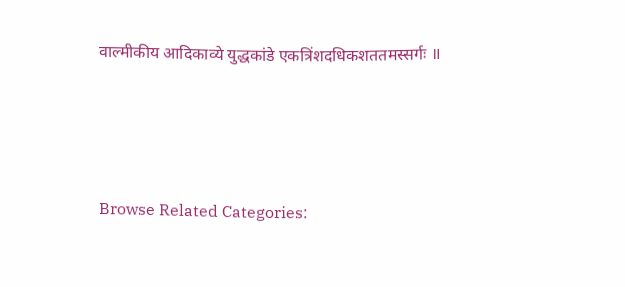वाल्मीकीय आदिकाव्ये युद्धकांडे एकत्रिंशदधिकशततमस्सर्गः ॥




Browse Related Categories: